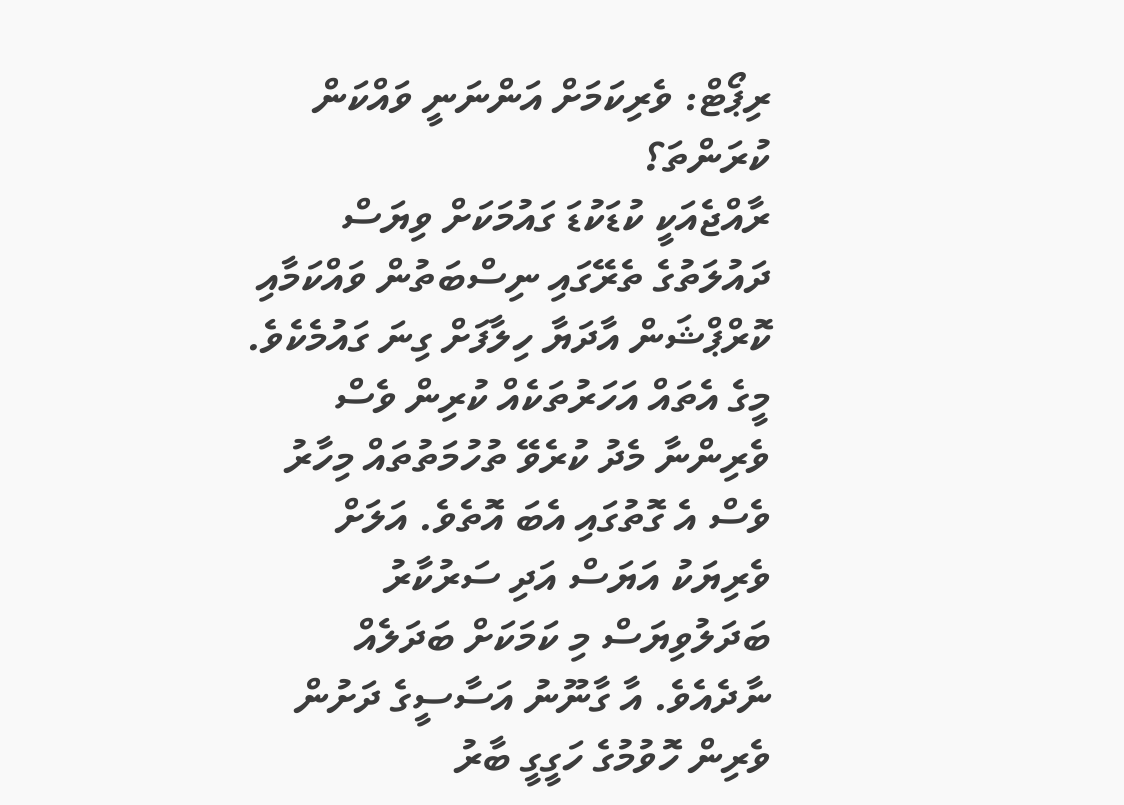ރިޕޯޓް: ވެރިކަމަށް އަންނަނީ ވައްކަން ކުރަންތަ؟
ރާއްޖެއަކީ ކުޑަކުޑަ ގައުމަކަށް ވިޔަސް ދައުލަތުގެ ތެރޭގައި ނިސްބަތުން ވައްކަމާއި ކޮރްޕްޝަން އާދަޔާ ހިލާފަށް ގިނަ ގައުމެކެވެ. މީގެ އެތައް އަހަރުތަކެއް ކުރިން ވެސް ވެރިންނާ މެދު ކުރެވޭ ތުހުމަތުތައް މިހާރު ވެސް އެ ގޮތުގައި އެބަ އޮތެވެ. އަލަށް ވެރިޔަކު އަޔަސް އަދި ސަރުކާރު ބަދަލުވިޔަސް މި ކަމަކަށް ބަދަލެއް ނާދެއެވެ. އާ ގާނޫނު އަސާސީގެ ދަށުން ވެރިން ހޮވުމުގެ ހަގީގީ ބާރު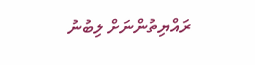ރައްޔިތުންނަށް ލިބުނު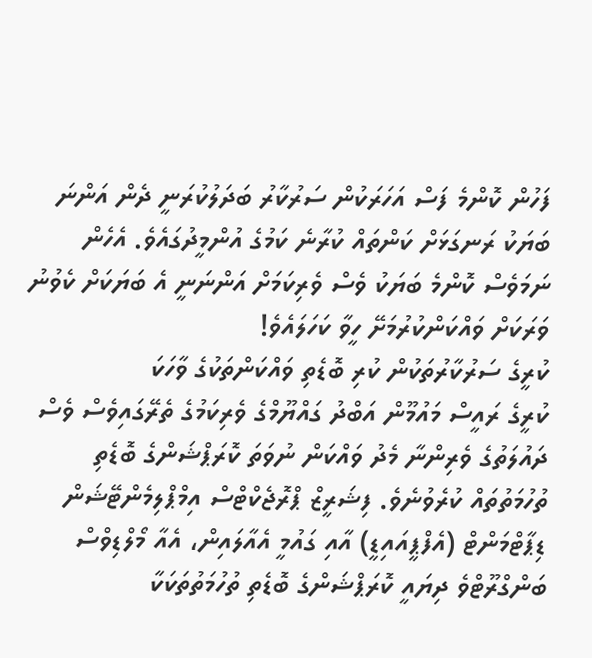ފަހުން ކޮންމެ ފަސް އަހަރަކުން ސަރުކާރު ބަދަލުކުރަނީ ދެން އަންނަ ބަޔަކު ރަނގަޅަށް ކަންތައް ކުރާނެ ކަމުގެ އުންމީދުގައެވެ. އެހެން ނަމަވެސް ކޮންމެ ބަޔަކު ވެސް ވެރިކަމަށް އަންނަނީ އެ ބަޔަކަށް ކެވުނު ވަރަކަށް ވައްކަންކުރުމަށޭ ހީވާ ކަހަލައެވެ!
ކުރީގެ ސަރުކާރުތަކުން ކުރި ބޮޑެތި ވައްކަންތަކުގެ ވާހަކަ
ކުރީގެ ރައީސް މައުމޫން އަބްދު ގައްޔޫމްގެ ވެރިކަމުގެ ތެރޭގައިވެސް ވެސް ދައުލަތުގެ ވެރިންނާ މެދު ވައްކަން ނުވަތަ ކޮރަޕްޝަންގެ ބޮޑެތި ތުހުމަތުތައް ކުރެވުނެވެ. ފިޝަރީޒް ޕްރޮޖެކްޓްސް އިމްޕްލިމެންޓޭޝަން ޑިޕާޓްމަންޓް (އެފްޕީއައިޑީ) އާއި ގައުމީ އެއާލައިން، އެއާ މޯލްޑިވްސް ބަންގްރޫޓްވެ ދިޔައީ ކޮރަޕްޝަންގެ ބޮޑެތި ތުހުމަތުތަކަކާ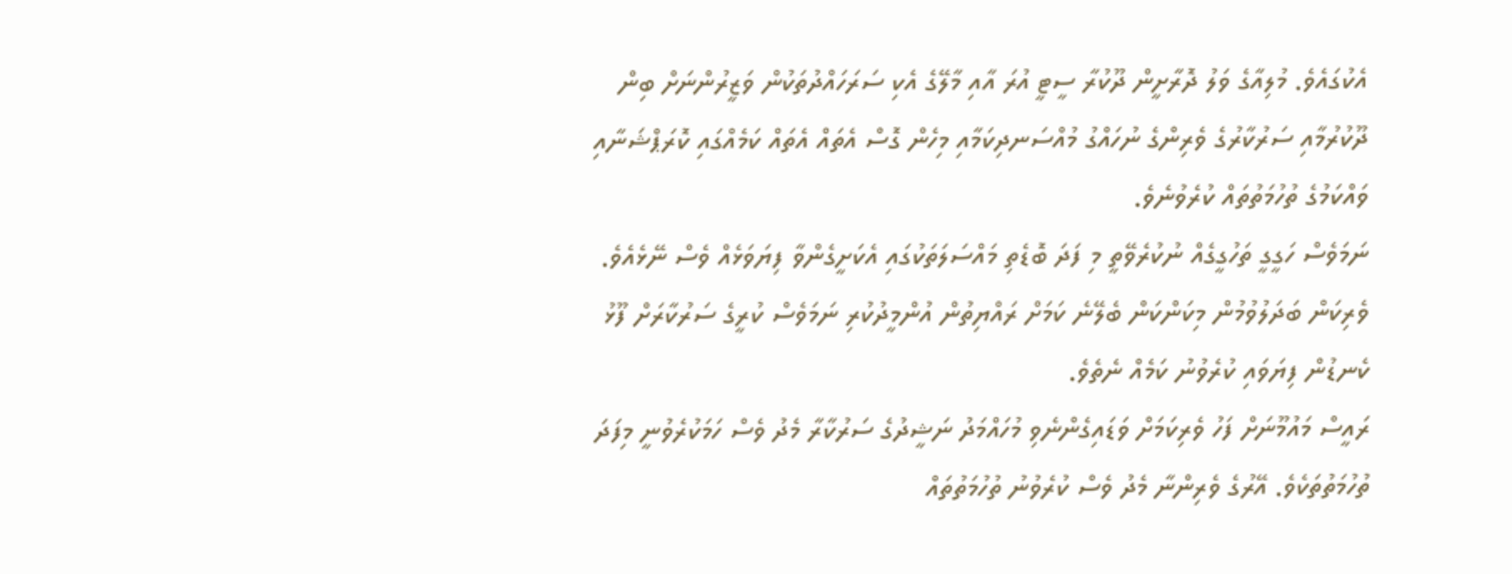އެކުގައެވެ. މުލިއާގެ ވަލު ދޮރާށީން ދޫކުރާ ސީޓީ އުރަ އާއި މާލޭގެ އެކި ސަރަހައްދުތަކުން ވަޒީރުންނަށް ބިން ދޫކުރުމާއި ސަރުކާރުގެ ވެރިންގެ ނުހައްގު މުއްސަނދިކަމާއި މިހެން ގޮސް އެތައް އެތައް ކަމެއްގައި ކޮރަޕްޝަނާއި ވައްކަމުގެ ތުހުމަތުތައް ކުރެވުނެވެ.
ނަމަވެސް ހަގީގީ ތަހުގީގެއް ނުކުރެވޭތީ މި ފަދަ ބޮޑެތި މައްސަލަތަކުގައި އެކަށީގެންވާ ފިޔަވަޅެއް ވެސް ނޭޅެއެވެ. ވެރިކަން ބަދަލުވުމުން މިކަންކަން ބެލޭނެ ކަމަށް ރައްޔިތުން އުންމީދުކުރި ނަމަވެސް ކުރީގެ ސަރުކާރަށް ފޫޅު ކެނޑުން ފިޔަވައި ކުރެވުނު ކަމެއް ނެތެވެ.
ރައީސް މައުމޫނަށް ފަހު ވެރިކަމަށް ވަޑައިގެންނެވި މުހައްމަދު ނަޝީދުގެ ސަރުކާރާ މެދު ވެސް ހަމަކުރެވުނީ މިފަދަ ތުހުމަތުތަކެވެ. އޭރުގެ ވެރިންނާ މެދު ވެސް ކުރެވުނު ތުހުމަތުތައް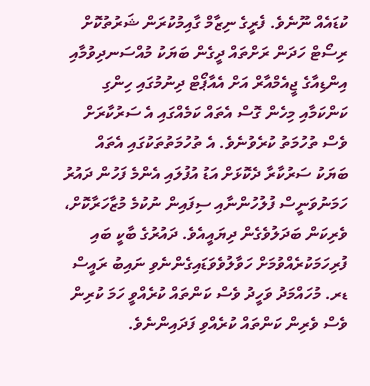ކުޑައެއް ނޫނެވެ. ފެރީގެ ނިޒާމް ގާއިމުކުރަން ޝަރުތުކޮށް ރިސޯޓް ހަދަން ރަށްތައް ދީގެން ބަޔަކު މުއްސަނދިވުމާއި އިންޑިއާގެ ޖީއެމްއާރް އަށް އެއާޕޯޓް ދިނުމުގައި ހިންގި ކަންކަމާއި މިހެން ގޮސް އެތައް ކަމެއްގައި އެ ސަރުކާރަށް ވެސް ތުހުމަތު ކުރެވުނެވެ. އެ ތުހުމަތުތަކުގައި އެތައް ބަޔަކު ސަރުކާރާ ދެކޮޅަށް އަޑު އުފުލައި އެންމެ ފަހުން ދައުރު ހަމަނުވަނީސް ފުލުހުންނާއި ސިފައިން ނުކުމެ މުޒާހަރާކޮށް، ވެރިކަން ބަދަލުވެގެން ދިޔައީއެވެ. ދައުރުގެ ބާކީ ބައި ފުރިހަމަކުރެއްވުމަށް ހަވާލުވެވަޑައިގެންނެވި ނައިބު ރައީސް ޑރ. މުހައްމަދު ވަހީދު ވެސް ކަންތައް ކުރެއްވީ ހަމަ ކުރިން ވެސް ވެރިން ކަންތައް ކުރެއްވި ފަދައިންނެވެ.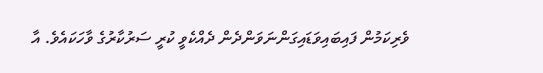ވެރިކަމުން ފައިބައިވަޑައިގަންނަވަންދެން ދެއްކެވީ ކުރީ ސަރުކާރުގެ ވާހަކައެވެ. އާ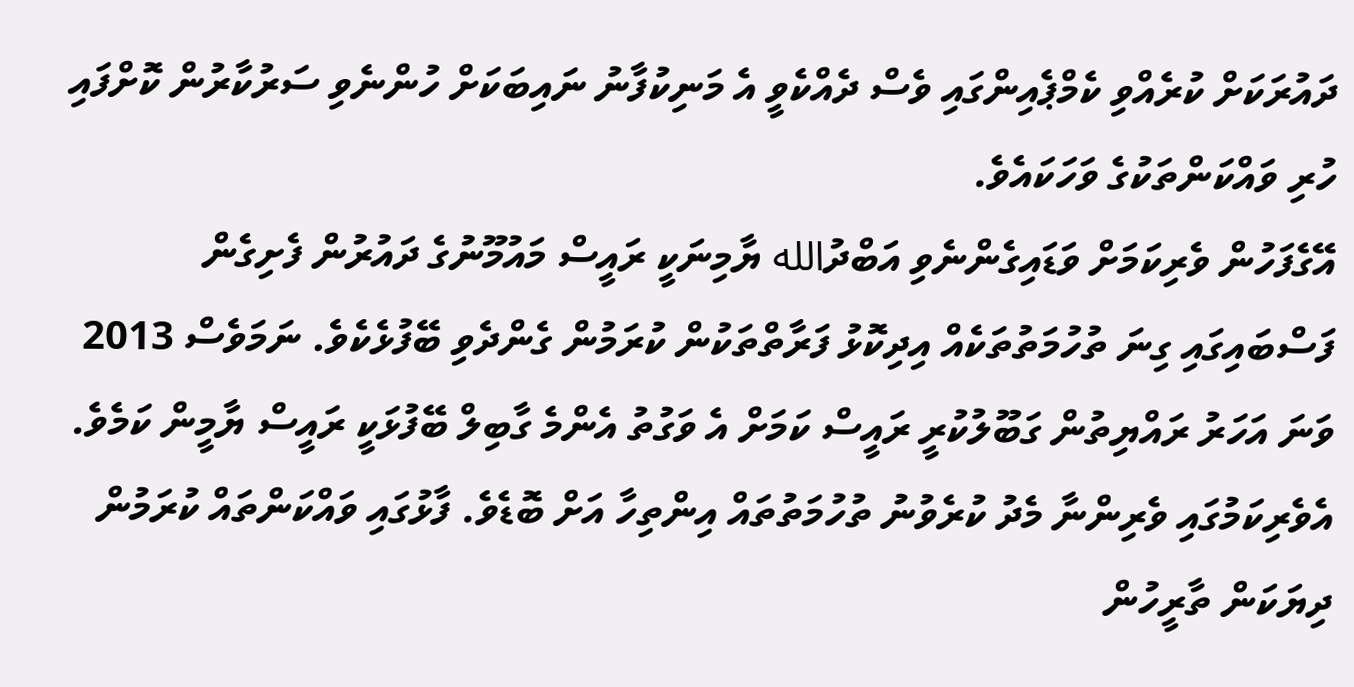ދައުރަކަށް ކުރެއްވި ކެމްޕެއިންގައި ވެސް ދެއްކެވީ އެ މަނިކުފާނު ނައިބަކަށް ހުންނެވި ސަރުކާރުން ކޮށްފައި ހުރި ވައްކަންތަކުގެ ވަހަކައެވެ.
އޭގެފަހުން ވެރިކަމަށް ވަޑައިގެންނެވި އަބްދުالله ޔާމިނަކީ ރައީސް މައުމޫނުގެ ދައުރުން ފެށިގެން ފަސްބައިގައި ގިނަ ތުހުމަތުތަކެއް އިދިކޮޅު ފަރާތްތަކުން ކުރަމުން ގެންދެވި ބޭފުޅެކެވެ. ނަމަވެސް 2013 ވަނަ އަހަރު ރައްޔިތުން ގަބޫލުކުރީ ރައީސް ކަމަށް އެ ވަގުތު އެންމެ ގާބިލް ބޭފުޅަކީ ރައީސް ޔާމީން ކަމެވެ. އެވެރިކަމުގައި ވެރިންނާ މެދު ކުރެވުނު ތުހުމަތުތައް އިންތިހާ އަށް ބޮޑެވެ. ފާޅުގައި ވައްކަންތައް ކުރަމުން ދިޔަކަން ތާރީހުން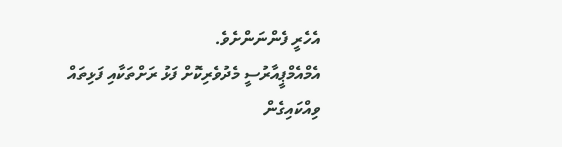އެހެރީ ފެންނަންށެވެ.
އެމްއެމްޕީއާރުސީ މެދުވެރިކޮށް ފަޅު ރަށްތަކާއި ފަޅިތައް ވިއްކައިގެން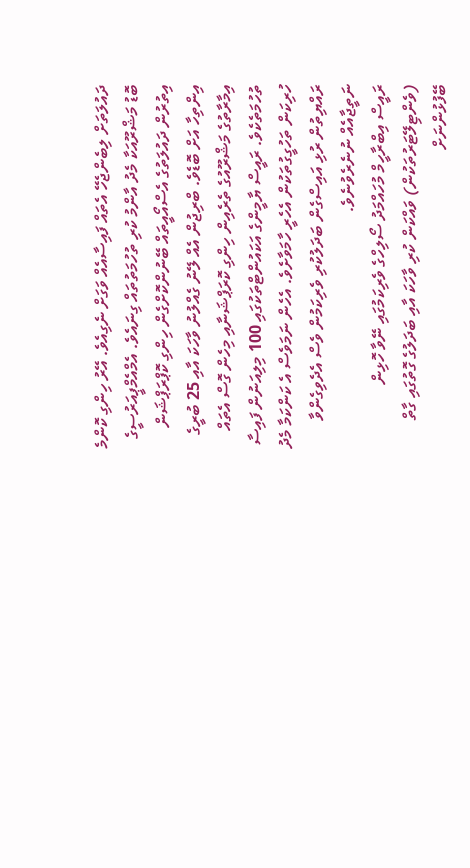ދައުލަތަށް ލިބެންޖެހޭ އެތައް ފައިސާއެއް ވަގަށް ނެގިއެވެ. އޭރު ހިންގި ކޮންމެ ބޮޑު މަޝްރޫއަކާ މެދު އާންމު ކުރި ތުހުމަތުތައް ގިނައެވެ. އެމްއެމްޕީއަރުސީގެ އިތުރުން ދައުލަތުގެ އެސްއޯއީތައް ބޭނުންކޮށްގެން ހިންގި ކޮޕްރަޕްޝަން އިންތިހާ އަށް ބޮޑެވެ. ބްރިޖުން އެއް ލޭނު ގެއްލުނު ވާހަކަ އާއި 25 ބުރީގެ އިމާރާތުގެ މަޝްރޫއުގެ ތެރެއިން ހިންގި ކޮރަޕްޝަނާއި މިހެން ގޮސް އެތައް ތުހުމަތެކެވެ. ރައީސް ޔާމީންގެ އަކައުންޓްތަކުގައި 100 މިލިއަނުން ފައިސާ ހުރިކަން ތަހުގީގުތަކުން އެހެރީ ހާމަވާށެވެ. އެހެން ނަމަވެސް އެ ކަންކަމާ މެދު ރައްޔިތުން ރުޅި އައިސްގެން ބަދަލުކުރި ވެރިކަމުން ވެސް އެދެވިގެންވާ ނަތީޖާއެއް ނުނެރެވުނެވެ.
ރައީސް އިބްރާހީމް މުހައްމަދު ސޯލިހްގެ ވެރިކަމުގައި ނޭވާ ހޮޅިން (ވެންޓިލޭޓަރުތަކުން) ވައްކަން ކުރި ވާހަކަ އާއި ބަދަލުގެ ގޮތުގައި ގާތް ބޭފުޅުންނަށް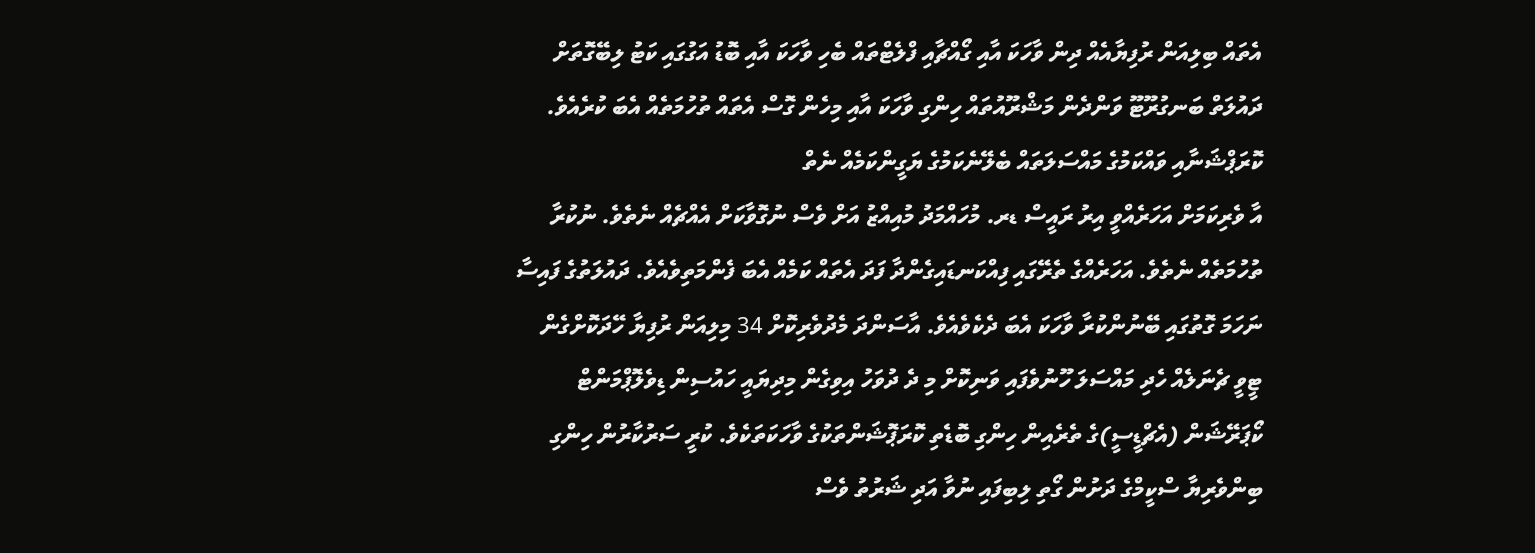އެތައް ބިލިއަން ރުފިޔާއެއް ދިން ވާހަކަ އާއި ގޯއްޗާއި ފްލެޓްތައް ބެހި ވާހަކަ އާއި ބޮޑު އަގުގައި ކަޓު ލިބޭގޮތަށް ދައުލަތް ބަނގުރޫޓޫ ވަންދެން މަޝްރޫއުތައް ހިންގި ވާހަކަ އާއި މިހެން ގޮސް އެތައް ތުހުމަތެއް އެބަ ކުރެއެވެ.
ކޮރަޕްޝަނާއި ވައްކަމުގެ މައްސަލަތައް ބެލޭނެކަމުގެ ޔަގީންކަމެއް ނެތް
އާ ވެރިކަމަށް އަހަރެއްވީ އިރު ރައީސް ޑރ. މުހައްމަދު މުއިއްޒު އަށް ވެސް ނުގޮވާކަށް އެއްޗެއް ނެތެވެ. ނުކުރާ ތުހުމަތެއް ނެތެވެ. އަހަރެއްގެ ތެރޭގައި ފިއްކަނޑައިގެންދާ ފަދަ އެތައް ކަމެއް އެބަ ފެންމަތިވެއެވެ. ދައުލަތުގެ ފައިސާ ނަހަމަ ގޮތުގައި ބޭނުންކުރާ ވާހަކަ އެބަ ދެކެވެއެވެ. އާސަންދަ މެދުވެރިކޮށް 34 މިލިއަން ރުފިޔާ ހޭދަކޮށްގެން ޓީވީ ޗެނަލެއް ހެދި މައްސަލަ ހޫނުވެފައި ވަނިކޮށް މި ދެ ދުވަހު އިވިގެން މިދިޔައީ ހައުސިން ޑިވެލޮޕްމަންޓް ކޯޕަރޭޝަން (އެޗްޑީސީ)ގެ ތެރެއިން ހިންގި ބޮޑެތި ކޮރަޕޮޝަންތަކުގެ ވާހަކަތަކެވެ. ކުރީ ސަރުކާރުން ހިންގި ބިންވެރިޔާ ސްކީމްގެ ދަށުން ގޯތި ލިބިފައި ނުވާ އަދި ޝަރުތު ވެސް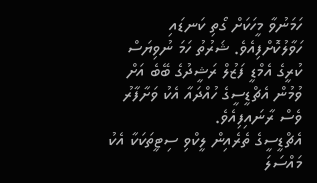ހަމަނުވާ މީހަކަށް ގޯތި ކަނޑައި ހަވާލުކޮށްފިއެވެ. ޝަރުތު ހަމަ ނުވިޔަސް ކުރީގެ އެމްޑީ ފަޒުލް ރަޝީދުގެ ބޭބެ އަށް ވުމުން އެޗްޑީސީގެ ހުއްދައާ އެކު ވަށާފާރު ވެސް ރާނައިފިއެވެ.
އެޗްޑީސީގެ ތެރެއިން ލީކްވި ސިޓީތަކަކާ އެކު މައްސަލަ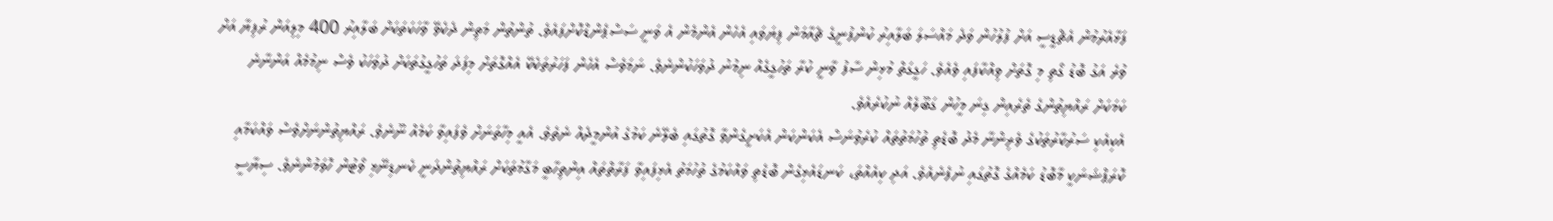ފަޅާއެރުމުން އެޗްޑީސީ އަށް ފުލުހުން ވަދެ މައްސަލަ ބަލާއިރު ކުންފުނީގެ ޗެއާމަން ފިޔަވައި އެހެން އެންމެން އެ ވަނީ ސަސްޕެންޑްކޮށްފައެވެ. ތުންތުން މަތިން ދެކެވޭ ވާހަކަތަކަށް ބަލާއިރު 400 މިލިއަން ރުފިޔާ އަށް ވުރެ އަގު ބޮޑު ގޯތި މި ގޮތަށް ވިއްކާފައި ވެއެވެ. ހަގީގަތް މުޅިން ސާފު ވާނީ ކުރާ ތަހުގީގެއް ނިމުނު ދުވަހަކުންނެވެ. ނަމަވެސް އެހެން ފަހަރުތަކެކޭ އެއްގޮތަށް މިފަދަ ތަހުގީގުތަކަށް ދުވަހަކު ވެސް ނިމުމެއް އަންނާނެ ކަމަކަށް ރައްޔިތުންގެ ތެރެއިން ގިނަ މީހުން ގަބޫލެއް ނުކުރެއެވެ.
އެކިއެކި ސަރުކާރުތަކުގެ ވެރިންނާ މެދު ބޮޑެތި ތުހުމަތުތައް ކުރެވުނަސް އެކަންކަން އެކަށީގެންވާ ގޮތުގައި ބެލޭނެ ކަމުގެ އުންމީދެއް ނެތެވެ. އެއީ މިހާތަނަށް ވެފައިވާ ކަމެއް ނޫނެވެ. ރައްޔިތުންނަށްވެސް ވައްކަމާއި ކޮރަޕްޝަނަކީ މާބޮޑު ކަމެއްގެ ގޮތުގައި ނުފެނެއެވެ. އަދި ކިއެއްތަ، ކަނޑައެޅިގެން ބޮޑެތި ވައްކަމުގެ ތުހުމަތު އެޅިފައިވާ ފަރާތްތައް އިންތިހާބީ މަގާމުތަކަށް ރައްޔިތުންދަނީ ކެނޑިނޭޅި ވޯޓުން ހޮވަމުންނެވެ. ސިޔާސީ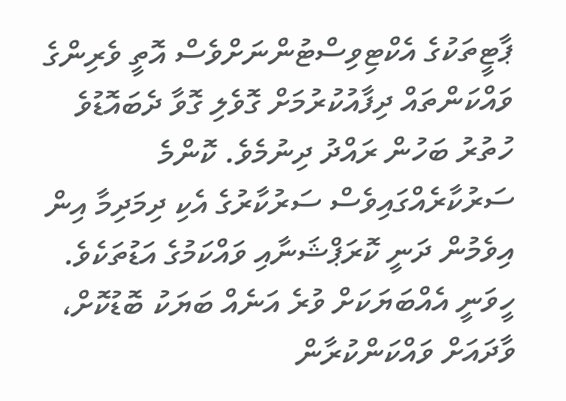ޕާޓީތަކުގެ އެކްޓިވިސްޓުންނަށްވެސް އޮތީ ވެރިންގެ ވައްކަންތައް ދިފާއުކުރުމަށް ގޮވެލި ގޮވާ ދެބައޮޑުވެ ހުތުރު ބަހުން ރައްދު ދިނުމެވެ. ކޮންމެ ސަރުކާރެއްގައިވެސް ސަރުކާރުގެ އެކި ދިމަދިމާ އިން އިވެމުން ދަނީ ކޮރަޕްޝަނާއި ވައްކަމުގެ އަޑުތަކެވެ. ހީވަނީ އެއްބަޔަކަށް ވުރެ އަނެއް ބަޔަކު ބޮޑުކޮށް، ވާދައަށް ވައްކަންކުރާން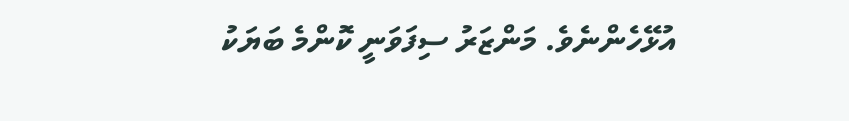އުޅޭހެންނެވެ. މަންޒަރު ސިފަވަނީ ކޮންމެ ބަޔަކު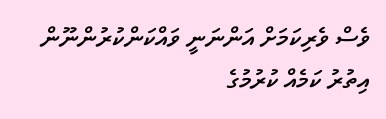ވެސް ވެރިކަމަށް އަންނަނީ ވައްކަންކުރުންނޫން އިތުރު ކަމެއް ކުރުމުގެ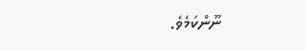ނޫންކަމެވެ.